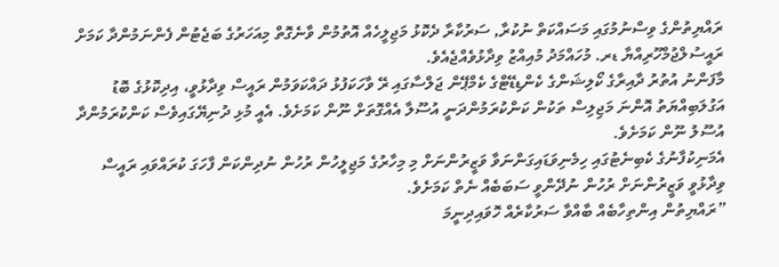ރައްޔިތުންގެ ވިސްނުމުގައި މަސައްކަތް ނުކުރާ, ސަރުކާރާ ދެކޮޅު މަޖިލީހެއް އޮތުމުން ވާނެގޮތް މިއަހަރުގެ ބަޖެޓުން ފެންނަމުންދާ ކަމަށް ރައީސުލްޖުމްހޫރިއްޔާ ޑރ. މުހައްމަދު މުއިއްޒު ވިދާޅުވެއްޖެއެވެ.
މާފަންނު އުތުރު ދާއިރާގެ ކޯލިޝަންގެ ކެންޑިޑޭޓްގެ ކެމްޕޭން ޖަލްސާގައި ރޭ ވާހަކަފުޅު ދައްކަވަމުން ރައީސް ވިދާޅުވީ، އިދިކޮޅުގެ ބޮޑު އަގުލަބިއްޔަތު އޮންނަ މަޖިލިސް ތަކުން ކަންކުރަމުންދަނީ އުސޫލާ އެއްގޮތަށް ނޫން ކަމަށެވެ. އެއީ މުޅި ދުނިޔޭގައިވެސް ކަންކުރަމުންދާ އުސޫލު ނޫން ކަމަށެވެ.
އެމަނިކުފާނުގެ ކެބިނެޓުގައި ހިމެނިވަޑައިގަންނަވާ ވަޒީރުންނަށް މި މިހާރުގެ މަޖިލީހުން ރުހުން ނުދިންކަން ފާހަގަ ކުރައްވައި ރައީސް ވިދާޅުވީ ވަޒީރުންނަށް ރުހުން ނުދޭންވީ ސަބަބެއް ނެތް ކަމަށެވެ.
”ރައްޔިތުން އިންތިހާބެއް ބާއްވާ ސަރުކާރެއް ހޮވައިދިނީމަ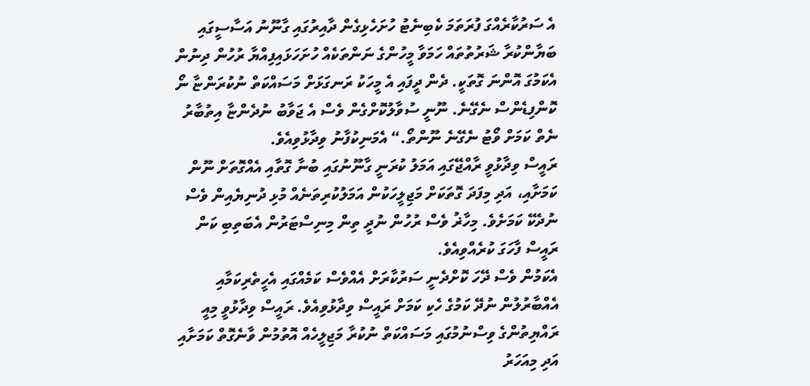އެ ސަރުކާރެއްގަ ފުރަތަމަ ކެބިނެޓު ހުށަހެޅިގެން ދާއިރުގައި ގާނޫނު އަސާސީގައި ބަޔާންކުރާ ޝަރުތުތައް ހަމަވާ މީހުންގެ ނަންތަކެއް ހުށަހަޅައިފިއްޔާ ރުހުން ދިނުން އެކަމުގަ އޮންނަ ގޮތަކީ. ދެން ދީފައި އެ މީހަކު ރަނގަޅަށް މަސައްކަތް ނުކުރަންޏާ ނޯ ކޮންފިޑެންސް ނެގޭނެ. ނޫނީ ސުވާލުކޮށްގެން ވެސް އެ ޖަވާބު ނުދެންޏާ އިތުބާރު ނެތް ކަމަށް ވޯޓު ނެގޭނެ ނޫންތޯ.“ އެމަނިކުފާނު ވިދާޅުވިއެވެ.
ރައީސް ވިދާޅުވީ ރާއްޖޭގައި އަމަލު ކުރަނީ ގާނޫނުގައި ބުނާ ގޮތާއި އެއްގޮތަށް ނޫން ކަމަށާއި، އަދި މިފަދަ ގޮތަކަށް މަޖިލީހަކުން އަމަލުކުރިތަނެއް މުޅި ދުނިޔެއިން ވެސް ނުދެކޭ ކަމަށެވެ. މިހާޜު ވެސް ރުހުން ނުދީ ތިން މިނިސްޓަރުން އެބަތިބި ކަން ރައީސް ފާހަގަ ކުރެއްވިއެވެ.
އެކަމުން ވެސް ދޭހަ ކޮށްދެނީ ސަރުކާރަށް އެއްވެސް ކަމެއްގައި އެހީތެރިކަމާއި އެއްބާރުލުން ނުދޭ ކަމުގެ ހެކި ކަމަށް ރައީސް ވިދާޅުވިއެވެ. ރައީސް ވިދާޅުވީ މިއީ ރައްޔިތުންގެ ވިސްނުމުގައި މަސައްކަތް ނުކުރާ މަޖިލީހެއް އޮތުމުން ވާނެގޮތް ކަމަށާއި އަދި މިއަހަރު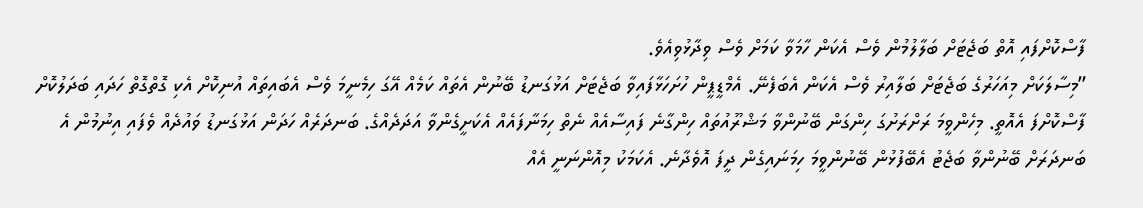ފާސްކޮށްފައި އޮތް ބަޖެޓަށް ބަލާލުމުން ވެސް އެކަން ހާމަވާ ކަމަށް ވެސް ވިދާޅުވިއެވެ.
”މިސާލަކަށް މިއަހަރުގެ ބަޖެޓަށް ބަލާއިރު ވެސް އެކަން އެބަފެނޭ. އެމްޑީޕީން ހުށަހަޅާފައިވާ ބަޖެޓަށް އަޅުގަނޑު ބޭނުން އެތައް ކަމެއް އޭގަ ހިމެނީމަ ވެސް އެބައިތައް އުނިކޮށް އެކި ގޮތްގޮތް ހަދައި ބަދަލުކޮށް ފާސްކޮށްފަ އެއޮތީ. މިހެންވީމަ ރަށްރަށުގަ ހިންގަން ބޭނުންވާ މަޝްރޫއުތައް ހިންގާނެ ފައިސާއެއް ނެތް ހިމަނާފައެއް އެކަށީގެންވާ އަދަދެއްގެ. ބަނދަރެއް ހަދަން އަޅުގަނޑު ވައުދެއް ވެފައި އިނުމުން އެ ބަނދަރަށް ބޭނުންވާ ބަޖެޓު އެބޭފުޅުން ބޭނުންވީމަ ހިމަނައިގެން ދީފަ އޮވެދާނެ. އެކަމަކު މިއޮންނަނީ އެއް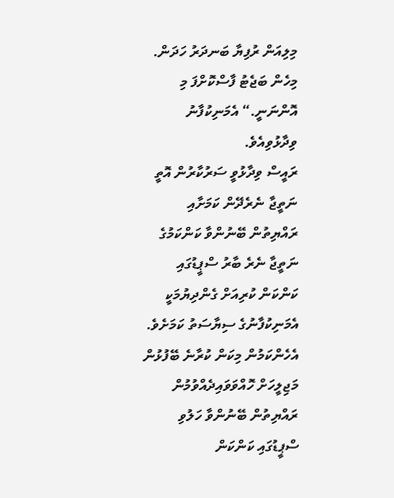މިލިއަން ރުފިޔާ ބަނދަރު ހަދަން. މިހެން ބަޖެޓު ފާސްކޮށްފަ މި އޮންނަނީ.“ އެމަނިކުފާނު ވިދާޅުވިއެވެ.
ރައީސް ވިދާޅުވީ ސަރުކާރުން އޮތީ ނަތީޖާ ނެރެދޭން ކަމަށާއި ރައްޔިތުން ބޭނުންވާ ކަންކަމުގެ ނަތީޖާ ނެރެ ބާރު ސްޕީޑުގައި ކަންކަން ކުރިއަށް ގެންދިޔުމަކީ އެމަނިކުފާނުގެ ސިޔާސަތު ކަމަށެވެ.
އެހެންކަމުން މިކަން ކުރާނެ ބޭފުޅުން މަޖިލީހަށް ހޮއްވަވައިދެއްވުމުން ރައްޔިތުން ބޭނުންވާ ހަލުވި ސްޕީޑުގައި ކަންކަން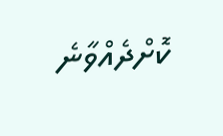ކޮށްދެއްވާނެ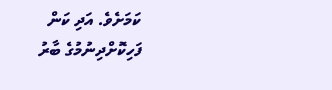ކަމަށެވެ. އަދި ކަން ފަހިކޮށްދިނުމުގެ ބާރު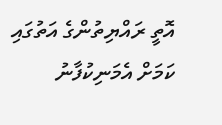އޮތީ ރައްޔިތުންގެ އަތުގައި ކަމަށް އެމަނިކުފާނު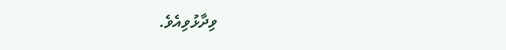ވިދާޅުވިއެވެ.